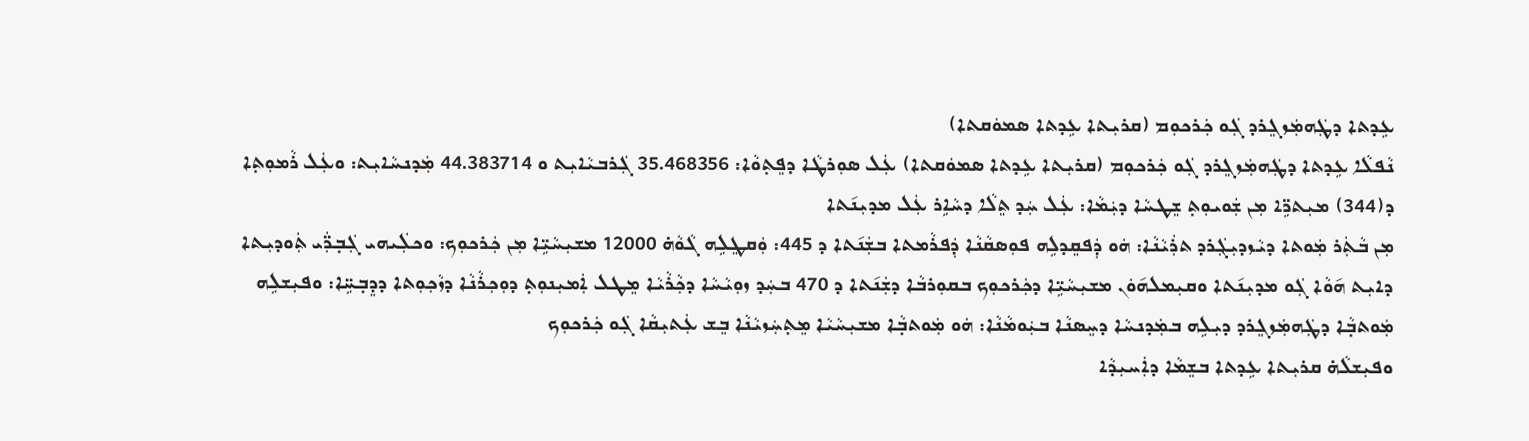ܥܹܕܬܐ ܕܛܲܗܡܲܙܓܸܪܕ ܓܲܘ ܟܲܪܟܘܼܡ (ܩܪܝܼܬܐ ܥܹܕܬܐ ܣܡܘܿܩܬܐ)
ܢܵܦܠܵܐ ܥܹܕܬܐ ܕܛܲܗܡܲܙܓܸܪܕ ܓܲܘ ܟܲܪܟܘܼܡ (ܩܪܝܼܬܐ ܥܹܕܬܐ ܣܡܘܿܩܬܐ) ܥܲܠ ܣܘܼܪܛܵܐ ܕܦܸܬ݂ܘܵܐ: 35.468356 ܓܲܪܒܝܵܐܝܼܬ ܘ 44.383714 ܡܲܕܢܚܵܐܝܼܬ: ܘܥܲܠ ܪܵܡܘܼܬ݂ܐ ܕ(344) ܡܝܼܬܪܹ̈ܐ ܡܼܢ ܫܲܘܝܘܼܬ݂ ܫܸܛܚܵܐ ܕܝܲܡܵܐ: ܥܲܠ ܚܲܕ ܬܸܠܵܐ ܕܚܵܐܹܪ ܥܲܠ ܡܕܝܼܢ݇ܬܐ
ܡܼܢ ܒܵܬܲܪ ܡܲܘܬܐ ܕܝܵܙܕܝܼܓܲܪܕ ܬܪܲܝܵܢܵܐ: ܗܿܘ ܕܲܦܩܸܕܠܹܗ ܦܘܼܣܩܵܢܵܐ ܕܲܦܪܵܡܬܐ ܒܫܲܢ݇ܬܐ ܕ 445: ܘܲܩܛܸܠܹܗ ܓܵܘܵܗ̇ 12000 ܡܫܝܼܚܵܝܹ̈ܐ ܡܼܢ ܟܲܪܟܘܼܟ: ܘܟܠܲܝܗܝ ܓܲܒ݂ܪ̈ܲܝ ܬܲܘܕܝܼܬܐ ܕܐܝܼܬ ܗ݇ܘܵܐ ܓܲܘ ܡܕܝܼܢ݇ܬܐ ܘܩܝܼܡܠܗ݇ܘܿܢ ܡܫܝܼܚܵܝܹ̈ܐ ܕܟܲܪܟܘܼܟ ܒܩܘܼܪܒܵܐ ܕܫܲܢ݇ܬܐ ܕ 470 ܒܚܲܕ ܙܘܼܝܵܚܵܐ ܕܟ݂ܵܪܵܝܵܐ ܡܸܛܠ ܐܲܡܝܼܢܘܼܬ݂ ܕܘܼܟ݂ܪܵܢܵܐ ܕܙܵܟ݂ܘܼܬܐ ܕܕܸܒ݂ܚܹ̈ܐ: ܘܦܝܼܫܠܹܗ ܡܲܘܬܒ݂ܵܐ ܕܛܲܗܡܲܙܓܸܪܕ ܕܝܼܠܹܗ ܒܡܲܕܢܚܵܐ ܕܚܸܣܢܵܐ ܒܝܲܘܡܵܢܵܐ: ܗܿܘ ܡܲܘܬܒ݂ܵܐ ܡܫܝܼܚܵܝܵܐ ܡܸܬ݂ܚܲܙܝܵܢܵܐ ܒܸܫ ܥܲܬܝܼܩܵܐ ܓܲܘ ܟܲܪܟܘܼܟ
ܘܦܝܼܫܠܵܗ̇ ܩܪܝܼܬܐ ܥܹܕܬܐ ܒܫܸܡܵܐ ܕܐܲܚܝܼܕܵܐ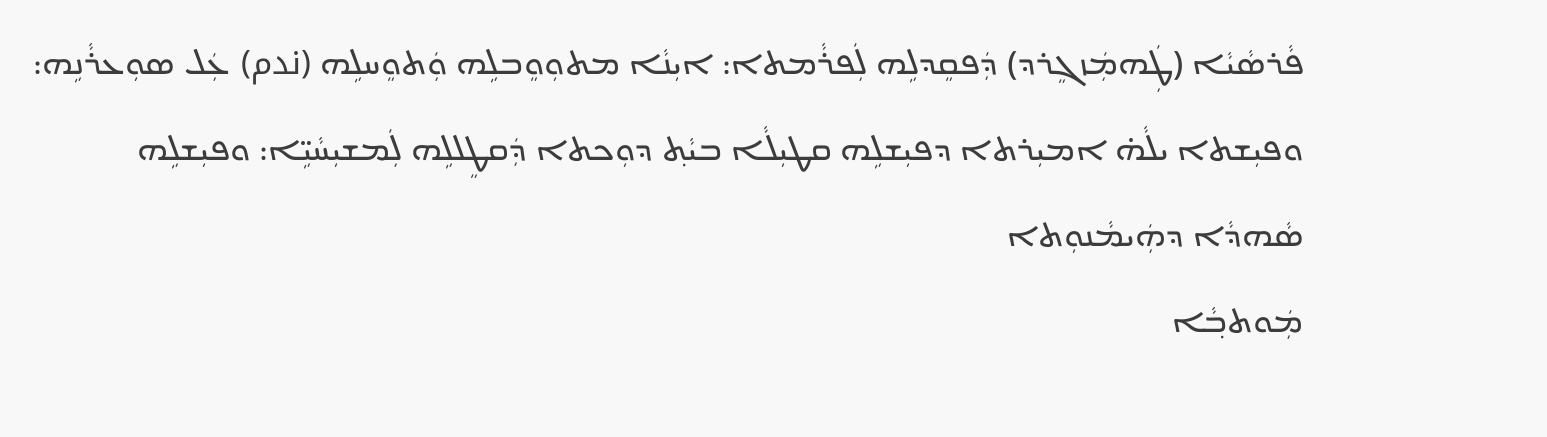ܦܵܪܣܵܝܵܐ (ܛܲܗܡܲܙܓܸܪܕ) ܕܲܦܩܸܕܠܹܗ ܠܲܦܪܵܡܬܐ: ܐܝܼܢܵܐ ܡܬܘܼܘܸܒܠܹܗ ܘܲܬܘܸܚܠܹܗ (ندم) ܥܲܠ ܣܘܼܥܪܵܢܹܗ: ܘܦܝܼܫܬܐ ܝܠܵܗ̇ ܐܡܝܼܪܬܐ ܕܦܝܼܫܠܹܗ ܩܛܝܼܠܵܐ ܒܝܵܬ݂ ܕܘܼܟܬܐ ܕܲܩܛܸܠܠܹܗ ܠܲܡܫܝܼܚܵܝܹ̈ܐ: ܘܦܝܼܫܠܹܗ ܣܵܗܕܵܐ ܕܗܲܝܡܵܢܘܼܬܐ
ܡܲܘܬܒ݂ܵܐ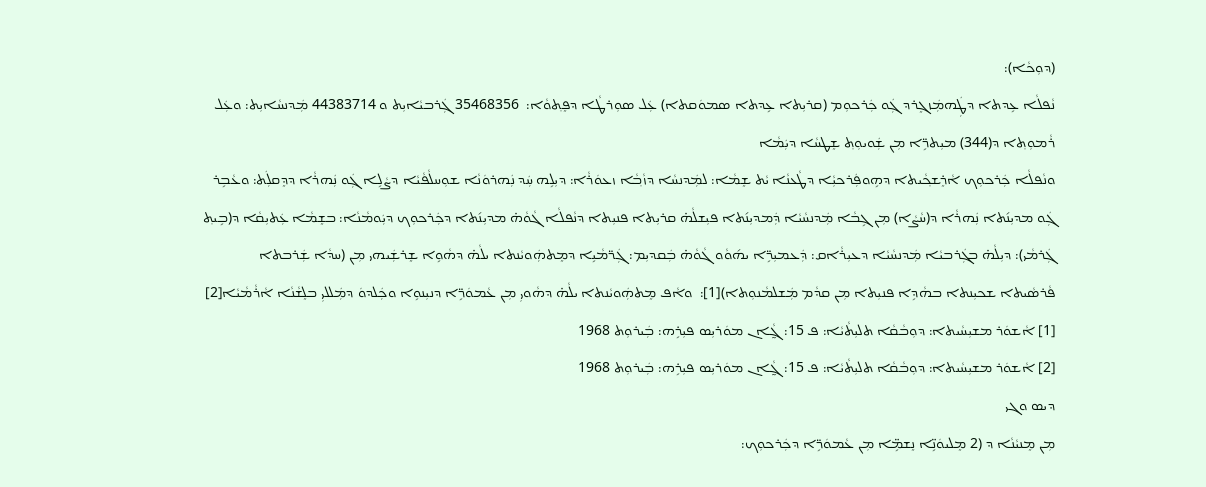(ܕܘܼܟܵܐ):
ܢܵܦܠܵܐ ܥܹܕܬܐ ܕܛܲܗܡܲܙܓܸܪܕ ܓܲܘ ܟܲܪܟܘܼܡ (ܩܪܝܼܬܐ ܥܹܕܬܐ ܣܡܘܿܩܬܐ) ܥܲܠ ܣܘܼܪܛܵܐ ܕܦܸܬ݂ܘܵܐ:  35468356 ܓܲܪܒܝܵܐܝܼܬ ܘ 44383714 ܡܲܕܢܚܵܐܝܼܬ: ܘܥܲܠ ܪܵܡܘܼܬ݂ܐ ܕ(344) ܡܝܼܬܪܹ̈ܐ ܡܼܢ ܫܲܘܝܘܼܬ݂ ܫܸܛܚܵܐ ܕܝܲܡܵܐ
ܘܢܵܦܠܵܐ ܟܲܪܟܘܼܟ ܐܵܪܸܫܟ݂ܵܝܬܐ ܕܗܹܘܦܲܪܟܝܼܵܐ ܕܛܵܥܢܵܐ ܝܵܬ ܫܸܡܵܐ: ܠܡܲܕܢܚܵܐ ܕܙܵܒ݂ܵܐ ܙܥܘܿܪܵܐ: ܕܝܼܠܹܗ ܚܲܕ ܢܲܗܪܘܿܢܵܐ ܫܘܼܚܠܵܦܵܝܵܐ ܕܨܵܠܹܐ ܓܲܘ ܢܲܗܪܵܐ ܕܕܸܩܠܲܬ: ܘܥܵܒܹܪ ܓܲܘ ܡܕܝܼܢ݇ܬܐ ܢܲܗܪܵܐ ܕ(ܚܵܨܵܐ) ܡܼܢ ܓܹܒܵܐ ܡܲܕܢܚܵܝܵܐ ܕܲܡܕܝܼܢ݇ܬܐ ܦܝܼܫܠܵܗ̇ ܩܪܝܼܬܐ ܦܢܝܼܬܐ ܕܢܵܦܠܵܐ ܓܵܘܵܗ̇ ܡܕܝܼܢ݇ܬܐ ܕܟܲܪܟܘܼܟ ܕܝܲܘܡܵܢܵܐ: ܒܫܸܡܵܐ ܥܲܬܝܼܩܵܐ ܕ(ܒܹܝܬ݂ ܓܲܪܡܵܝ): ܕܝܼܠܵܗ̇ ܒܓܲܪܒܝܵܐ ܡܲܕܢܚܵܝܵܐ ܕܥܝܼܪܵܐܩ: ܕܲܥܡܝܼܪܹ̈ܐ ܝܗ݇ܘܵܘ ܓܵܘܵܗ̇ ܒܲܩܕܝܼܡ: ܓܲܪ̈ܡܵܝܹܐ ܕܡܸܬܗܲܘܝܵܢܬܐ ܝܠܵܗ̇ ܕܗܵܘܹܐ ܫܸܪܫܲܝܗܝ ܡܼܢ (ܚܕܵܐ ܫܲܪܒܬܐ ܦܵܪܣܵܝܬܐ ܫܟܝܼܢܬܐ ܒܗܵܕܹܐ ܦܢܝܼܬܐ ܡܼܢ ܩܕܵܡ ܡܲܫܠܡܵܢܘܼܬܐ)[1]:  ܘܐܵܦ ܡܸܬܗܲܘܝܵܢܬܐ ܝܠܵܗ̇ ܕܗܵܘܝܼ ܡܼܢ ܥܵܡܘܿܪܹ̈ܐ ܕܢܝܼܢܘܹܐ ܘܟܲܠܕܘܿ ܕܡܲܠܠܝܼ ܒܠܸܫܵܢܵܐ ܐܵܪܵܡܵܝܵܐ[2]
[1] ܐܵܫܘܿܪ ܡܫܝܼܚܵܝܬܐ: ܕܘܼܒܵܩܵܐ ܬܠܝܼܬܵܝܵܐ: ܦ 15: ܓ̰ܵܐܢ ܡܘܿܪܝܼܣ ܦܝܼܪܹܗ: ܒܲܝܪܘܼܬ 1968
[2] ܐܵܫܘܿܪ ܡܫܝܼܚܵܝܬܐ: ܕܘܼܒܵܩܵܐ ܬܠܝܼܬܵܝܵܐ: ܦ 15: ܓ̰ܵܐܢ ܡܘܿܪܝܼܣ ܦܝܼܪܹܗ: ܒܲܝܪܘܼܬ 1968
ܕܝܤ ܘܓܝ
ܡܼܢ ܡܸܢܝܵܢܵܐ ܕ (2 ܡܸܠܝܘܿܢܹ̈ܐ ܢܸܫܡܹ̈ܐ ܡܼܢ ܥܵܡܘܿܪܹ̈ܐ ܕܟܲܪܟܘܼܟ: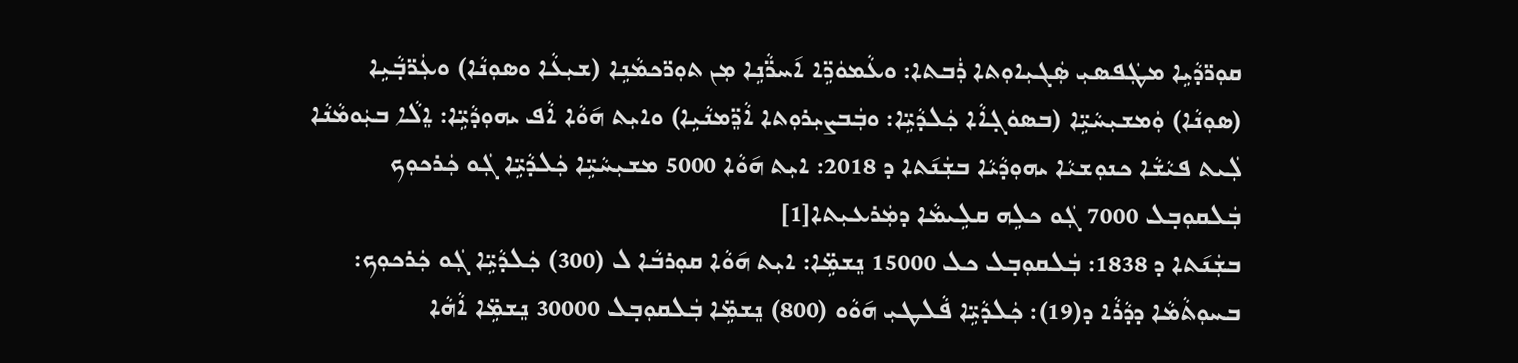ܩܘܼܪ̈ܕܵܝܹܐ ܡܛܲܦܣܝܼ ܣܲܓܝܼܐܘܼܬܐ ܪܲܒܬܐ: ܘܥܵܡܘܿܪܹ̈ܐ ܐ݇ܚܪ̈ܵܢܹܐ ܡܼܢ ܬܘܼܪ̈ܟܡܵܢܹܐ (ܫܝܼܥܵܐ ܘܣܘܼܢܵܐ) ܘܥܲܪ̈ܒ݂ܵܝܹܐ (ܣܘܼܢܵܐ) ܘܲܡܫܝܼܚܵܝܹ̈ܐ (ܒܣܘܿܓ݂ܐܵܐ ܟܲܠܕܵܝܹ̈ܐ: ܘܒܲܒܨܝܼܪܘܼܬܐ ܐܵܪܸ̈ܡܢܵܝܹܐ) ܘܐܝܼܬ ܗ݇ܘܵܐ ܐܵܦ ܝܗܘܼܕܵܝܹ̈ܐ: ܐܸܠܵܐ ܒܝܲܘܡܵܢܵܐ ܠܲܝܬ ܦܝܵܫܵܐ ܟܢܘܼܫܝܵܐ ܝܗܘܼܕܵܝܵܐ ܒܫܲܢ݇ܬܐ ܕ 2018: ܐܝܼܬ ܗ݇ܘܵܐ 5000 ܡܫܝܼܚܵܝܹ̈ܐ ܟܲܠܕܵܝܹ̈ܐ ܓܲܘ ܟܲܪܟܘܼܟ ܒܲܠܩܘܼܒ݂ܠ 7000 ܓܲܘ ܟܠܹܗ ܩܠܹܝܡܵܐ ܕܡܲܪܥܝܼܬܐ[1]
ܒܫܲܢ݇ܬܐ ܕ 1838: ܒܲܠܩܘܼܒ݂ܠ ܟܠ 15000 ܢܸܫܡܹ̈ܐ: ܐܝܼܬ ܗ݇ܘܵܐ ܩܘܼܪܒܵܐ ܠ (300) ܟܲܠܕܵܝܹ̈ܐ ܓܲܘ ܟܲܪܟܘܼܟ: ܒܚܘܼܬܵܡܵܐ ܕܕܵܪܵܐ ܕ(19): ܟܲܠܕܵܝܹ̈ܐ ܦܵܠܛܝܼ ܗ݇ܘܵܘ (800) ܢܸܫܡܹ̈ܐ ܒܲܠܩܘܼܒ݂ܠ 30000 ܢܸܫܡܹ̈ܐ ܐܵܗܵܐ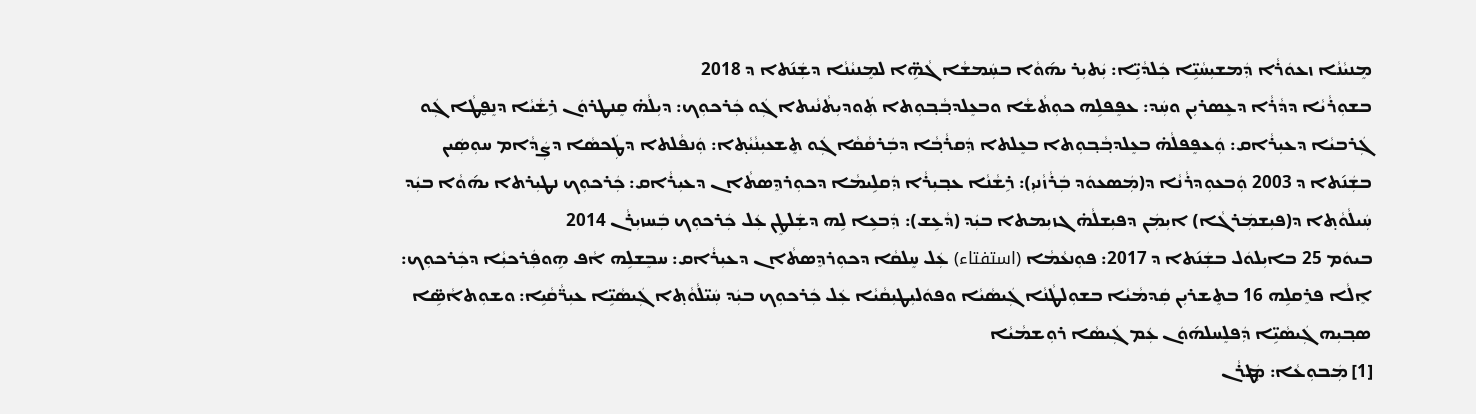ܡܸܢܝܵܢܵܐ ܙܥܘܿܪܵܐ ܕܲܡܫܝܼܚܵܝܹ̈ܐ ܟܲܠܕܵܝܹ̈ܐ: ܝܲܬܝܼܪ ܝܗ݇ܘܵܐ ܒܚܲܡܫܵܐ ܓܵܗܹ̈ܐ ܠܡܸܢܝܵܢܵܐ ܕܫܲܢ݇ܬܐ ܕ 2018
ܒܫܘܼܪܵܝܵܐ ܕܕܵܪܵܐ ܕܥܸܣܪܝܼܢ ܘܚܲܕ: ܥܦܸܦܠܹܗ ܟܘܼܬܵܫܵܐ ܘܒܥܸܠܕܒ݂ܵܒ݂ܘܼܬܐ ܬܲܘܕܝܼܬܵܢܵܝܬܐ ܓܲܘ ܟܲܪܟܘܼܟ: ܕܝܼܠܵܗ̇ ܩܸܢܛܪܘܿܢ ܪܹܫܵܝܵܐ ܕܢܸܦ̮ܛܵܐ ܓܲܘ ܓܲܪܒܝܵܐ ܕܥܝܼܪܵܐܩ: ܘܲܥܦܸܦܠܵܗ̇ ܒܥܸܠܕܒ݂ܵܒ݂ܘܼܬܐ ܒܥܸܠܬܐ ܕܲܩܪܵܒ݂ܵܐ ܕܒܲܪܩܵܩܵܐ ܓܲܘ ܬܸܫܥܝܼܢܵܝܵܬ݂ܐ: ܘܲܢܦܵܠܬܐ ܕܛܲܟܣܵܐ ܕܨܲܕܵܐܡ ܚܘܼܣܲܝܢ ܒܫܲܢ݇ܬܐ ܕ 2003 ܘܲܒܥܘܼܕܪܵܢܵܐ ܕ(ܡܲܣܥܘܿܕ ܒܲܪܵܙܵܢܝܼ): ܪܹܫܵܢܵܐ ܥܒ݂ܝܼܪܵܐ ܕܲܩܠܹܝܡܵܐ ܕܟܘܼܪܕܸܣܬܵܐܢ ܕܥܝܼܪܵܐܩ: ܟܲܪܟܘܼܟ ܢܛܝܼܪܬܐ ܝܗ݇ܘܵܐ ܒܝܲܕ ܚܲܝܠܵܘܵܬ݂ܐ ܕ(ܦܝܼܫܡܲܪܓܵܐ) ܐܝܼܡܲܢ ܕܦܝܼܫܠܵܗ̇ ܓܙܝܼܡܬܐ ܒܝܲܕ (ܕܵܥܹܫ): ܕܲܒܥܹܐ ܠܹܗ ܕܫܲܠܛܸܢ ܥܲܠ ܟܲܪܟܘܼܟ ܒܲܚܙܝܼܪܵܢ 2014
ܒܝܘܿܡ 25 ܒܐܝܼܠܘܿܠ ܒܫܲܢ݇ܬܐ ܕ 2017: ܦܘܼܢܥܵܡܵܐ (استفتاء) ܥܲܠ ܚܸܠܩܵܐ ܕܟܘܼܪܕܸܣܬܵܐܢ ܕܥܝܼܪܵܐܩ: ܚܒܸܫܠܹܗ ܐܵܦ ܗܹܘܦܲܪܟܝܼܵܐ ܕܟܲܪܟܘܼܟ: ܐܸܠܵܐ ܦܪܸܩܠܹܗ 16 ܒܬܸܫܪܝܼܢ ܩܲܕܡܵܝܵܐ ܒܫܘܼܠܛܵܢܵܐ ܓܲܝܣܵܝܵܐ ܘܦܘܿܠܝܼܛܝܼܩܵܝܵܐ ܥܲܠ ܟܲܪܟܘܼܟ ܒܝܲܕ ܚܲܝ̈ܠܵܘܵܬ݂ܐ ܓܲܝܣܵܝܹ̈ܐ ܥܝܼܪ̈ܵܩܵܝܹܐ: ܘܫܘܼܬܐܵܣܹ̈ܐ ܣܒ݂ܝܼܗ ܓܲܝܣܵܝܹ̈ܐ ܕܲܦܠܸܚܠܗ݇ܘܿܢ ܥܲܡ ܓܲܝܣܵܐ ܪܘܼܫܡܵܝܵܐ
[1] ܡܲܒܘܼܥܵܐ: ܡܲܛܪܵܢ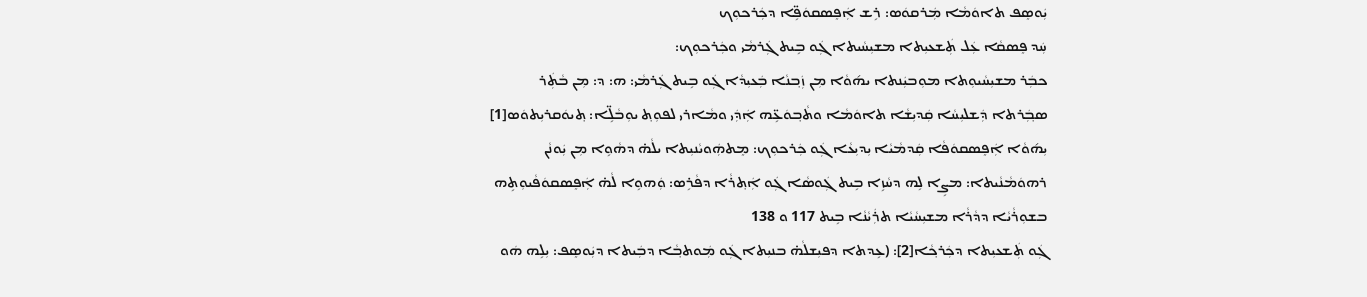ܝܲܘܣܸܦ ܬܐܘܿܡܵܐ ܡܲܪܩܘܿܣ: ܪܹܫ ܐܲܦܸܣܩܘܿܦܹ̈ܐ ܕܟܲܪܟܘܼܟ
ܚܲܕ ܦܸܣܩܵܐ ܥܲܠ ܬܲܫܥܝܼܬܐ ܡܫܝܼܚܵܝܬܐ ܓܲܘ ܒܹܝܬ ܓܲܪܡܵܝ ܘܟܲܪܟܘܼܟ:
ܟܒܲܪ ܡܫܝܼܚܵܝܘܼܬܐ ܡܘܼܒܝܲܢܬܐ ܝܗ݇ܘܵܐ ܡܼܢ ܙܲܒ݂ܢܵܐ ܒܲܥܝܼܕܵܐ ܓܲܘ ܒܹܝܬ ܓܲܪܡܵܝ: ܗ: ܕ: ܡܼܢ ܒܵܬܲܪ ܣܒ݂ܲܪܬܐ ܕܲܫܠܝܼܚܵܐ ܩܲܕܝܼܫܵܐ ܬܐܘܿܡܵܐ ܘܬܵܒ݂ܘܿܥܹ̈ܗ ܐܲܕܲܝ ܘܡܵܐܪܝ ܠܦܘܼܬ݂ ܝܘܼܒܵܠܹ̈ܐ: ܬ݂ܝܘܿܩܪܝܼܬܘܿܣ[1] ܝܼܗ݇ܘܵܐ ܐܲܦܸܣܩܘܿܦܵܐ ܩܲܕܡܵܝܵܐ ܝܼܕܝܼܥܵܐ ܓܲܘ ܟܲܪܟܘܼܟ: ܡܸܬܗܲܘܝܵܢܝܼܬܐ ܝܠܵܗ̇ ܕܗܵܘܹܐ ܡܼܢ ܝܲܘܢܵܢ ܪܗܘܿܡܵܢܵܝܬܐ: ܡܨܹܐ ܠܹܗ ܕܚܵܙܹܐ ܒܹܝܬ ܓܲܘܣܵܐ ܓܲܘ ܐܲܬ݂ܪܵܐ ܕܦܵܪܹܣ: ܘܲܗܘܹܐ ܠܵܗ̇ ܐܲܦܸܣܩܘܿܦܵܝܘܼܬܹܗ ܒܫܘܼܪܵܝܵܐ ܕܕܵܪܵܐ ܡܫܝܼܚܵܝܵܐ ܬܪܲܝܵܢܵܐ ܒܹܝܬ 117 ܘ 138
ܓܲܘ ܬܲܫܥܝܼܬܐ ܕܟܲܪܟ݂ܵܐ[2]: (ܥܹܕܬܐ ܕܦܝܼܫܠܵܗ̇ ܒܢܝܼܬܐ ܓܲܘ ܡܲܘܬܒ݂ܵܐ ܕܒܲܝܬܐ ܕܝܲܘܣܸܦ: ܝܼܠܹܗ ܗܿܘ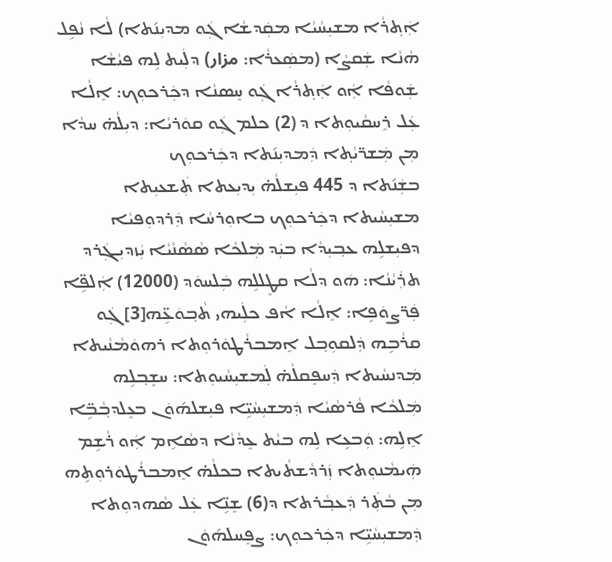ܐܲܬ݂ܪܵܐ ܡܫܝܼܚܵܝܵܐ ܡܩܲܕܫܵܐ ܓܲܘ ܡܕܝܼܢ݇ܬܐ) ܠܵܐ ܢܵܦܹܠ ܗܵܢܵܐ ܫܲܩܨܵܐ (ܡܣܲܥܪܵܐ: مزار) ܕܠܲܝܬ ܠܹܗ ܦܝܵܫܵܐ ܫܲܘܦܵܐ ܐܲܘ ܐܲܬ݂ܪܵܐ ܓܲܘ ܚܸܣܢܵܐ ܕܟܲܪܟܘܼܟ: ܐܸܠܵܐ ܥܲܠ ܪܸܚܩܵܝܘܼܬܐ ܕ (2) ܟܠܡ ܓܲܘ ܩܘܿܪܝܵܐ: ܕܝܼܠܵܗ̇ ܚܕܵܐ ܡܼܢ ܡܲܫܪ̈ܝܵܬ݂ܐ ܕܲܡܕܝܼܢ݇ܬܐ ܕܟܲܪܟܘܼܟ
ܒܫܲܢ݇ܬܐ ܕ 445 ܦܝܼܫܠܵܗ̇ ܝܼܕܝܼܥܬܐ ܬܲܫܥܝܼܬܐ ܡܫܝܼܚܵܝܬܐ ܕܟܲܪܟܘܼܟ ܒܐܘܼܪܚܵܐ ܕܲܪܕܘܼܦܝܵܐ ܕܦܝܼܫܠܹܗ ܥܒ݂ܝܼܕܵܐ ܒܝܲܕ ܡܲܠܟܵܐ ܣܵܣܵܢܵܝܵܐ ܝܲܙܕܝܼܓܲܪܕ ܬܪܲܝܵܢܵܐ: ܗܿܘ ܕܠܵܐ ܩܛܸܠܠܹܗ ܒܲܠܚܘܿܕ (12000) ܐܲܠܦܹ̈ܐ ܦܲܪ̈ܨܘܿܦܹܐ: ܐܸܠܵܐ ܐܵܦ ܟܠܲܝܗܝ ܬܵܒ݂ܘܿܥܹ̈ܗ[3] ܓܲܘ ܩܪܵܒܹܗ ܕܲܠܩܘܼܒ݂ܠ ܐܸܡܒܪܵܛܘܿܪܘܼܬܐ ܪܗܘܿܡܵܢܵܝܬܐ ܡܲܕܢܚܵܝܬܐ ܕܲܚܦܸܩܠܵܗ̇ ܠܲܡܫܝܼܚܵܝܘܼܬܐ: ܚܫܸܒ݂ܠܹܗ ܡܲܠܟܵܐ ܦܵܪܣܵܝܵܐ ܕܲܡܫܝܼܚܵܝܹ̈ܐ ܦܝܼܫܠܗ݇ܘܿܢ ܒܥܸܠܕܒ݂ܵܒܹ̈ܐ ܐܸܠܹܗ: ܘܲܒܥܹܐ ܠܹܗ ܒܝܵܬ ܥܸܕܵܢܵܐ ܕܣܵܐܹܡ ܐܲܘ ܪܵܫܹܡ ܗܲܝܡܵܢܘܼܬܐ ܙܲܪܕܵܫܬܵܝܬܐ ܒܟܠܵܗ̇ ܐܸܡܒܪܵܛܘܿܪܘܼܬܹܗ ܡܼܢ ܒܵܬܲܪ ܕܲܥܒ݂ܵܪܬܐ ܕ(6) ܫܸܢܹ̈ܐ ܥܲܠ ܣܵܗܕܘܼܬܐ ܕܲܡܫܝܼܚܵܝܹ̈ܐ ܕܟܲܪܟܘܼܟ: ܨܦܸܚܠܗ݇ܘܿܢ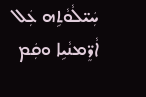ܚܲܝ̈ܠܵܘܵܬܹܗ ܥܲܠ ܐܵܪܸ̈ܡܢܵܝܹܐ ܘܩܲܡ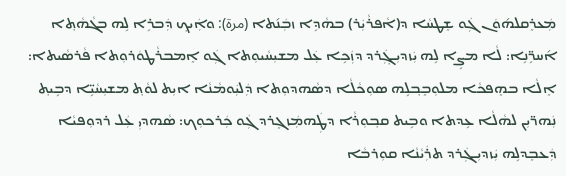ܡܲܥܪܸܩܠܗ݇ܘܿܢ ܓܲܘ ܫܸܛܚܵܐ ܕ(ܐܵܦܪܵܝܲܪ) ܒܗܵܕܹܐ ܙܒܲܢ݇ܬܐ (مرة): ܘܐܲܝܟ݂ ܕܲܒܪܹܐ ܠܹܗ ܒܓܵܗܵܬ݂ܐ ܐ݇ܚܪܹ̈ܢܹܐ: ܠܵܐ ܡܨܹܐ ܠܹܗ ܝܲܙܕܝܼܓ݂ܲܪܕ ܕܙܲܟܹܐ ܥܲܠ ܡܫܝܼܚܵܝܘܼܬܐ ܓܲܘ ܐܸܡܒܪܵܛܘܿܪܘܼܬܐ ܦܵܪܣܵܝܬܐ: ܐܸܠܵܐ ܒܗܸܦܟܵܐ ܡܠܘܼܒܸܒ݂ܠܹܗ ܣܘܼܟܵܠܵܐ ܕܣܵܗܕܘܼܬܐ ܕܲܠܝܲܘܡܵܢܵܐ ܐܝܼܬ ܠܘܵܬ݂ ܡܫܝܼܚܵܝܹ̈ܐ ܕܒܹܝܬ݂ ܢܲܗܪ̈ܝܼܢ ܠܗܵܠܵܐ ܥܹܕܬܐ ܘܒܹܝܬ ܩܒ݂ܘܼܪܵܐ ܕܛܲܗܡܲܙܓܸܪܕ ܓܲܘ ܟܲܪܟܘܼܟ: ܣܵܗܕܝܼ ܥܲܠ ܪܕܘܼܦܝܵܐ ܕܲܥܒܸܕܠܹܗ ܝܲܙܕܝܼܓܲܪܕ ܬܪܲܝܵܢܵܐ ܩܘܼܪܒܵܐ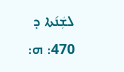ܠܫܲܢ݇ܬܐ ܕ 470: ܗ: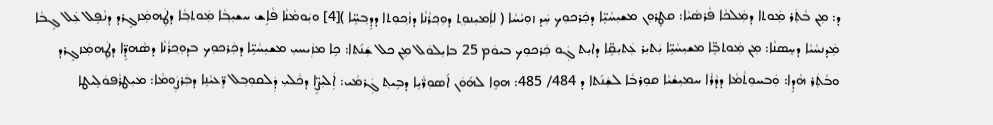ܕ: ܡܼܢ ܒܵܬܲܪ ܡܲܘܬܐ ܕܡܲܠܟܵܐ ܦܵܪܣܵܝܵܐ: ܩܛܸܪܘܼܢ ܡܫܝܼܚܵܝܹ̈ܐ ܕܟܲܪܟܘܼܟ ܚܲܕ ܙܘܼܝܵܚܵܐ ( ܠܐܲܡܝܼܢܘܼܬ݂ ܕܘܼܟ݂ܪܵܢܵܐ ܕܙܵܟ݂ܘܼܬܐ ܕܕܸܒ݂ܚܹ̈ܐ )[4] ܘܝܲܘܡܵܢܵܐ ܦܵܐܹܫ ܚܫܝܼܒ݂ܵܐ ܡܲܘܬܒ݂ܵܐ ܕܛܲܗܡܲܙܓܸܪܕ ܕܢܵܦܹܠ ܥܲܠ ܓܹܒܵܐ ܡܲܕܢܚܵܝܵܐ ܕܚܸܣܢܵܐ: ܡܼܢ ܡܲܘܬܒܹ̈ܐ ܡܫܝܼܚܵܝܹ̈ܐ ܝܲܬܝܼܪ ܥܲܬܝܼܩܹ̈ܐ ܕܐܝܼܬ ܓܲܘ ܟܲܪܟܘܼܟ ܒܝܘܿܡ 25 ܒܐܝܼܠܘܿܠ ܡܼܢ ܟܠ ܫܲܢ݇ܬܐ: ܟܹܐ ܡܙܲܝܚܝܼ ܡܫܝܼܚܵܝܹ̈ܐ ܕܟܲܪܟܘܼܟ ܒܕܘܼܟ݂ܪܵܢܵܐ ܕܣܵܗܕܹ̈ܐ ܕܛܲܗܡܲܙܓܸܪܕ
ܘܒܵܬܲܪ ܗܵܕܹܐ: ܘܲܒܚܘܼܬܵܡܵܐ ܕܕܵܪܵܐ ܚܡܝܼܫܵܝܵܐ ܩܘܼܪܒܵܐ ܠܫܲܢ݇ܬܐ ܕ 484/ 485: ܗܘܹܐ ܠܗ݇ܘܿܢ ܐ݇ܣܘܼܪ̈ܵܝܹܐ ܕܒܹܝܬ݂ ܓܲܪܡܵܝ: ܐܲܠܝܼܨܹ̈ܐ ܕܟܵܠܝܼ ܕܲܠܩܘܼܒ݂ܠ ܪܸ̈ܥܝܵܢܹܐ ܕܒܲܪܨܲܘܡܵܐ: ܡܝܼܛܪܵܦܘܿܠܹܝܛܐ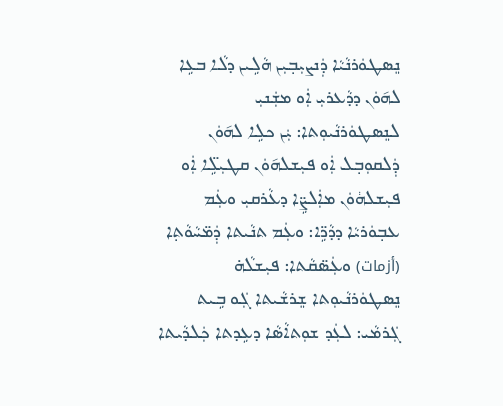ܢܸܣܛܘܿܪܢܵܝܵܐ ܕܲܢܨܝܼܒ݂ܝܼܢ ܗܵܠܹܝܢ ܕܠܵܐ ܒܥܹܐ ܠܗ݇ܘܿܢ ܕܕܵܥܪܝܼ ܐܲܘ ܡܫܲܢܝܼ ܠܢܸܣܛܘܿܪܢܵܝܘܼܬܐ: ܝܲܢ ܟܠܹܐ ܠܗ݇ܘܿܢ ܕܲܠܩܘܼܒ݂ܠ ܐܲܘ ܦܝܼܫܠܗ݇ܘܿܢ ܩܛܝܼܠܹ̈ܐ ܐܲܘ ܦܝܼܫܠܗ݃ܘܿܢ ܡܐܲܠܨܹ̈ܐ ܕܥܵܪܩܝܼ ܘܥܲܡ ܥܒ݂ܘܿܪܝܵܐ ܕܕܵܪܹ̈ܐ: ܘܥܲܡ ܬܢܵܝܬܐ ܕܲܡ̈ܚܵܘܵܬ݂ܐ (أزمات) ܘܥܲܣ̈ܩܵܬܐ: ܦܝܼܫܠܵܗ̇ ܢܸܣܛܘܿܪܢܵܝܘܼܬܐ ܫܸܪܫܵܝܬܐ ܓܲܘ ܒܹܝܬ ܓܲܪܡܵܝ: ܠܥܲܕ ܫܘܼܬܐܵܣܵܐ ܕܥܹܕܬܐ ܟܲܠܕܵܝܬܐ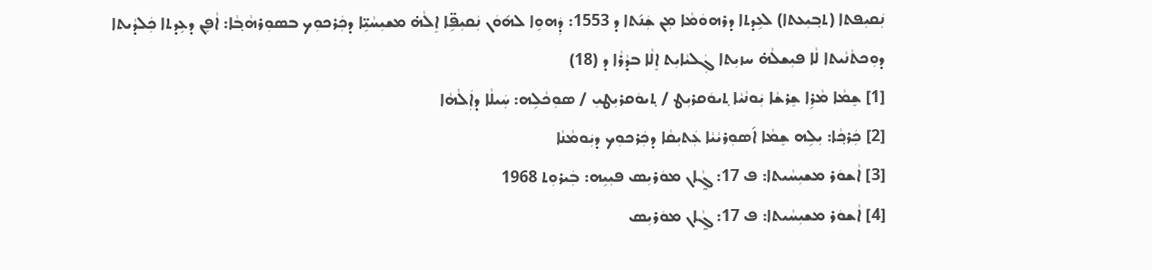ܢܲܩܝܼܦܬܐ (ܬܒ݂ܝܼܥܬܐ) ܠܥܹܕܬܐ ܕܪܗܘܿܡܵܐ ܡܼܢ ܫܲܢ݇ܬܐ ܕ 1553: ܕܲܗܘܹܐ ܠܗ݇ܘܿܢ ܢܲܩܝܼܦܹ̈ܐ ܐܸܠܵܗ̇ ܡܫܝܼܚܵܝܹ̈ܐ ܕܟܲܪܟܘܼܟ ܒܣܘܼܪܗܵܒ݂ܵܐ: ܐܵܦܸܢ ܕܥܹܕܬܐ ܟܲܠܕܵܝܬܐ ܕܘܼܟܬܵܢܵܝܬܐ ܠܵܐ ܦܝܼܫܠܵܗ̇ ܚܙܝܼܬܐ ܓܲܠܝܵܐܝܼܬ ܐܸܠܵܐ ܒܕܵܪܵܐ ܕ (18)
[1] ܫܸܡܵܐ ܡܵܪܹܐ ܫܸܪܫܵܐ ܝܲܘܢܵܝܵܐ ܬ݂ܝܘܿܩܪܝܼܛ / ܬ݂ܝܘܿܩܪܝܼܛܝܼ / ܣܘܼܟܵܠܹܗ: ܚܲܝܠܵܐ ܕܐܲܠܵܗܵܐ
[2] ܟܲܪܟ݂ܵܐ: ܝܼܠܹܗ ܫܸܡܵܐ ܐ݇ܣܘܼܪܝܵܝܵܐ ܥܲܬܝܼܩܵܐ ܕܟܲܪܟܘܼܟ ܕܝܲܘܡܵܢܵܐ
[3] ܐܵܫܘܿܪ ܡܫܝܼܚܵܝܬܐ: ܦ 17: ܓ̰ܵܐܢ ܡܘܿܪܝܼܣ ܦܝܼܝܹܗ: ܒܲܝܪܘܼܬ 1968
[4] ܐܵܫܘܿܪ ܡܫܝܼܚܵܝܬܐ: ܦ 17: ܓ̰ܵܐܢ ܡܘܿܪܝܼܣ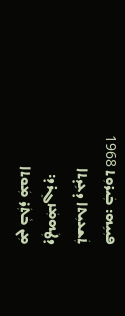ܦܝܼܝܹܗ: ܒܲܝܪܘܼܬ 1968
ܬܲܫܥܝܼܬܐ ܕܥܹܕܬܐ ܕܛܲܗܡܲܙܓܸܪܕ:
ܡܼܢ ܒܵܬܲܪ ܡܲܘܬܐ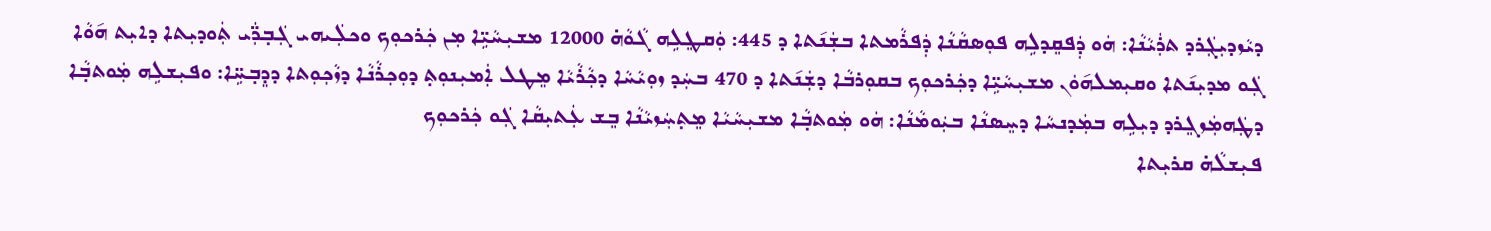ܕܝܵܙܕܝܼܓܲܪܕ ܬܪܲܝܵܢܵܐ: ܗܿܘ ܕܲܦܩܸܕܠܹܗ ܦܘܼܣܩܵܢܵܐ ܕܲܦܪܵܡܬܐ ܒܫܲܢ݇ܬܐ ܕ 445: ܘܲܩܛܸܠܹܗ ܓܵܘܵܗ̇ 12000 ܡܫܝܼܚܵܝܹ̈ܐ ܡܼܢ ܟܲܪܟܘܼܟ ܘܟܠܲܝܗܝ ܓܲܒ݂ܪ̈ܲܝ ܬܲܘܕܝܼܬܐ ܕܐܝܼܬ ܗ݇ܘܵܐ ܓܲܘ ܡܕܝܼܢ݇ܬܐ ܘܩܝܼܡܠܗ݇ܘܿܢ ܡܫܝܼܚܵܝܹ̈ܐ ܕܟܲܪܟܘܼܟ ܒܩܘܼܪܒܵܐ ܕܫܲܢ݇ܬܐ ܕ 470 ܒܚܲܕ ܙܘܼܝܵܚܵܐ ܕܟ݂ܵܪܵܝܵܐ ܡܸܛܠ ܐܲܡܝܼܢܘܼܬ݂ ܕܘܼܟ݂ܪܵܢܵܐ ܕܙܵܟ݂ܘܼܬܐ ܕܕܸܒ݂ܚܹ̈ܐ: ܘܦܝܼܫܠܹܗ ܡܲܘܬܒ݂ܵܐ ܕܛܲܗܡܲܙܓܸܪܕ ܕܝܼܠܹܗ ܒܡܲܕܢܚܵܐ ܕܚܸܣܢܵܐ ܒܝܲܘܡܵܢܵܐ: ܗܿܘ ܡܲܘܬܒ݂ܵܐ ܡܫܝܼܚܵܝܵܐ ܡܸܬ݂ܚܲܙܝܵܢܵܐ ܒܸܫ ܥܲܬܝܼܩܵܐ ܓܲܘ ܟܲܪܟܘܼܟ
ܦܝܼܫܠܵܗ̇ ܩܪܝܼܬܐ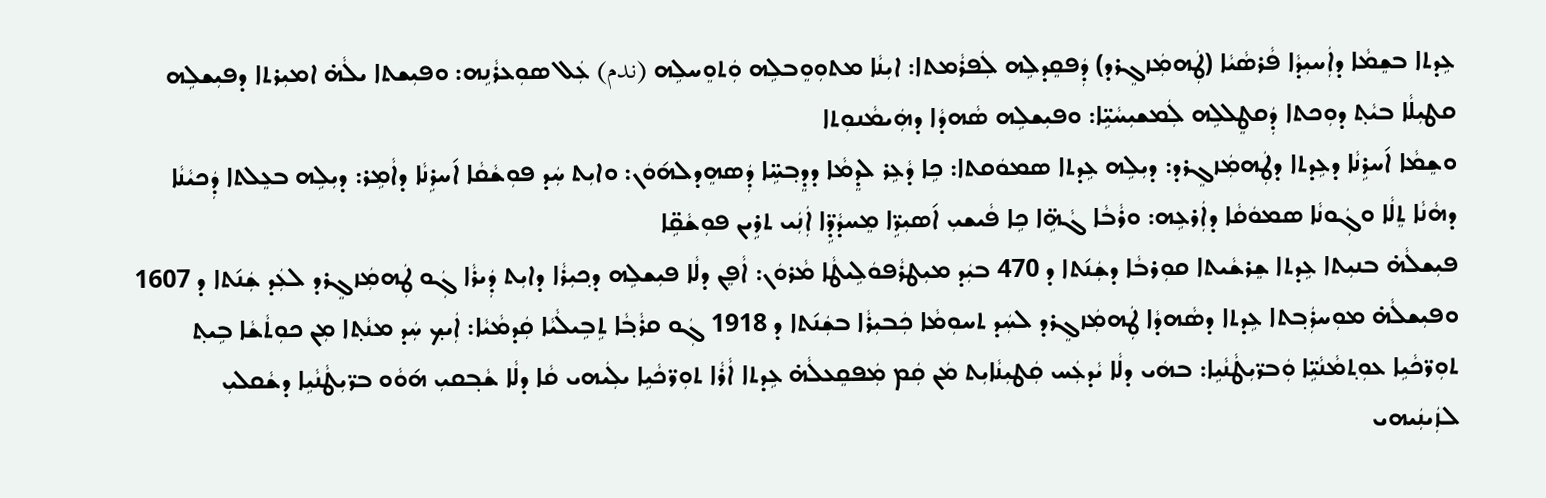ܥܹܕܬܐ ܒܫܸܡܵܐ ܕܐܲܚܝܼܕܵܐ ܦܵܪܣܵܝܵܐ (ܛܲܗܡܲܙܓܸܪܕ) ܕܲܦܩܸܕܠܹܗ ܠܲܦܪܵܡܬܐ: ܐܝܼܢܵܐ ܡܬܘܼܘܸܒܠܹܗ ܘܲܬܘܸܚܠܹܗ (ندم) ܥܲܠ ܣܘܼܥܪܵܢܹܗ: ܘܦܝܼܫܬܐ ܝܠܵܗ̇ ܐܡܝܼܪܬܐ ܕܦܝܼܫܠܹܗ ܩܛܝܼܠܵܐ ܒܝܵܬ݂ ܕܘܼܟܬܐ ܕܲܩܛܸܠܠܹܗ ܠܲܡܫܝܼܚܵܝܹ̈ܐ: ܘܦܝܼܫܠܹܗ ܣܵܗܕܵܐ ܕܗܲܝܡܵܢܘܼܬܐ
ܘܫܸܡܵܐ ܐ݇ܚܪܹܢܵܐ ܕܥܹܕܬܐ ܕܛܲܗܡܲܙܓܸܪܕ: ܕܝܼܠܹܗ ܥܹܕܬܐ ܣܡܘܿܩܬܐ: ܟܹܐ ܕܵܥܹܪ ܠܕܸܡܵܐ ܕܕܸܒ݂ܚܹ̈ܐ ܕܲܣܗܸܕܠܗ݇ܘܿܢ: ܘܐܝܼܬ ܚܲܕ ܦܘܼܫܵܩܵܐ ܐ݇ܚܪܹܢܵܐ ܕܐܵܡܹܪ: ܕܝܼܠܹܗ ܒܥܸܠܬܐ ܕܲܟܝܵܢܵܐ ܕܗܵܢܵܐ ܬܸܠܵܐ ܘܓܲܘܢܵܐ ܣܡܘܿܩܵܐ ܕܐܲܪܥܹܗ: ܘܪܵܒܵܐ ܓܵܗܹ̈ܐ ܟܹܐ ܦܵܝܫܝܼ ܐ݇ܣܝܼܪܹ̈ܐ ܡܸܚܕܵܕܹ̈ܐ ܐܲܢܲܝ ܬܪܹܝܢ ܦܘܼܫܵܩܹ̈ܐ
ܦܝܼܫܠܵܗ̇ ܒܢܝܼܬܐ ܥܹܕܬܐ ܫܸܪܫܵܝܬܐ ܩܘܼܪܒܵܐ ܕܫܲܢ݇ܬܐ ܕ 470 ܒܝܲܕ ܡܝܼܛܪܵܦܘܿܠܹܝܛܵܐ ܡܵܪܘܿܢ: ܐܵܦܸܢ ܕܠܵܐ ܦܝܼܫܠܹܗ ܕܟ݂ܝܼܪܵܐ ܕܐܝܼܬ ܕܲܝܪܵܐ ܓܲܘ ܛܲܗܡܲܙܓܸܪܕ ܠܥܲܕ ܫܲܢ݇ܬܐ ܕ 1607
ܘܦܝܼܫܠܵܗ̇ ܡܘܼܚܪܲܒ݂ܬܐ ܥܹܕܬܐ ܕܣܵܗܕܵܐ ܛܲܗܡܲܙܓܸܪܕ ܠܚܲܕ ܬܚܘܼܡܵܐ ܟܲܒܝܼܪܵܐ ܒܫܲܢ݇ܬܐ ܕ 1918 ܓܲܘ ܩܪܵܒ݂ܵܐ ܬܹܒܹܝܠܵܝܵܐ ܩܲܕܡܵܝܵܐ: ܐܲܝܟ݂ ܚܲܕ ܡܢܵܬ݂ܐ ܡܼܢ ܟܘܼܬܵܫܵܐ ܒܹܝܬ݂ ܬܘܼܪ̈ܟܵܝܹܐ ܥܘܼܬ݂ܡܵܢܵܝܹ̈ܐ ܘܲܒܪ̈ܝܼܛܵܢܵܝܹܐ: ܒܗܿܝ ܕܠܵܐ ܝܵܕܥܲܚ ܩܲܛܝܼܢܵܐܝܼܬ ܡܿܢ ܩܲܡ ܡܲܦܩܸܥܠܵܗ̇ ܥܹܕܬܐ ܐܵܪܵܐ ܬܘܼܪ̈ܟܵܝܹܐ ܝܠܲܝܗܝ ܩܵܐ ܕܠܵܐ ܫܵܒ݂ܩܝܼ ܗ݇ܘܵܘ ܒܪ̈ܝܼܛܵܢܵܝܹܐ ܕܫܵܩܠܝܼ ܠܙܲܝܢܲܝܗܝ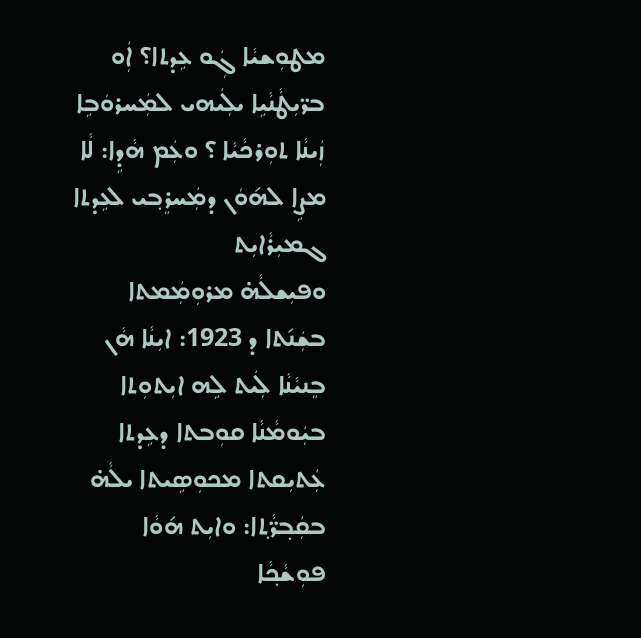ܡܛܘܼܫܝܵܐ ܓܲܘ ܥܹܕܬܐ؟ ܐܲܘ ܒܪ̈ܝܼܛܵܢܵܝܹܐ ܝܠܲܝܗܝ ܠܡܲܚܪܘܿܒܹܐ ܙܲܝܢܵܐ ܬܘܼܪܟܵܝܵܐ ؟ ܘܥܲܡ ܗܵܕܹܐ: ܠܵܐ ܡܨܹܐ ܠܗ݇ܘܿܢ ܕܡܲܚܪܸܒ݂ܝ ܠܥܹܕܬܐ ܓܡܝܼܪܵܐܝܼܬ
ܘܦܝܼܫܠܵܗ̇ ܡܪܘܼܡܲܡܬܐ ܒܫܲܢ݇ܬܐ ܕ 1923: ܐܝܼܢܵܐ ܗܵܢ ܒܸܢܝܵܢܵܐ ܠܲܝܬ ܠܹܗ ܐܝܼܬܘܼܬܐ ܒܝܲܘܡܵܢܵܐ ܩܘܼܒܬܐ ܕܥܹܕܬܐ ܥܲܬܝܼܩܬܐ ܡܟܘܼܣܹܝܬܐ ܝܠܵܗ̇ ܒܩܲܒ݂ܪ̈ܵܬ݂ܐ: ܘܐܝܼܬ ܗ݇ܘܵܐ ܦܘܼܫܵܟ݂ܵܐ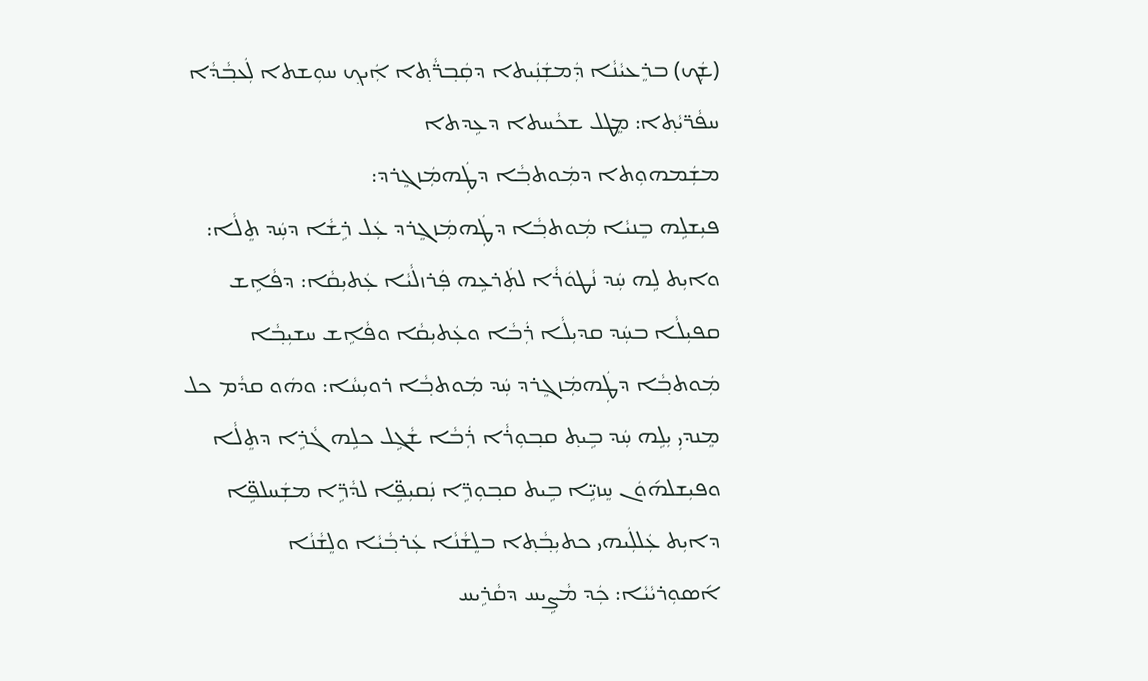(ܫܲܟ) ܒܪܸܥܝܵܢܵܐ ܕܲܡܫܲܢܲܝܬܐ ܕܩܲܒ݂ܪ̈ܵܬ݂ܐ ܐܲܝܟ݂ ܚܘܼܫܬܐ ܠܲܥܒ݂ܵܕܵܐ ܚܦܵܪ̈ܝܵܬ݂ܐ: ܡܸܛܠ ܫܟܵܚܬܐ ܕܥܹܕܬܐ
ܡܫܲܡܗܘܼܬܐ ܕܡܲܘܬܒ݂ܵܐ ܕܛܲܗܡܲܙܓܸܪܕ:
ܦܝܼܫܠܹܗ ܒܸܢܝܵܐ ܡܲܘܬܒ݂ܵܐ ܕܛܲܗܡܲܙܓܸܪܕ ܥܲܠ ܪܹܫܵܐ ܕܚܲܕ ܬܸܠܵܐ: ܘܐܝܼܬ ܠܹܗ ܚܲܕ ܢܵܛܘܿܪܵܐ ܠܬܲܪܥܹܗ ܦܲܪܙܠܵܝܵܐ ܥܲܬܝܼܩܵܐ: ܕܦܵܐܹܫ ܩܦܝܼܠܵܐ ܒܚܲܕ ܩܕܝܼܠܵܐ ܪܲܒܵܐ ܘܥܲܬܝܼܩܵܐ ܘܦܵܐܹܫ ܚܫܝܼܒ݂ܵܐ ܡܲܘܬܒ݂ܵܐ ܕܛܲܗܡܲܙܓܸܪܕ ܚܲܕ ܡܲܘܬܒ݂ܵܐ ܪܘܝܼܚܵܐ: ܘܗܿܘ ܩܕܵܡ ܟܠ ܡܸܢܕܝܼ ܝܼܠܹܗ ܚܲܕ ܒܹܝܬ݂ ܩܒ݂ܘܼܪܵܐ ܪܲܒܵܐ ܫܵܓܹܠ ܟܠܹܗ ܓܵܪܹܐ ܕܬܸܠܵܐ ܘܦܝܼܫܠܗ݇ܘܿܢ ܚܸܙܝܹ̈ܐ ܒܹܝܬ ܩܒ݂ܘܼܪܹ̈ܐ ܢܲܩܝܼܦܹ̈ܐ ܠܕܵܪܹ̈ܐ ܡܫܲܚܠܦܹ̈ܐ ܕܐܝܼܬ ܥܲܠܠܲܝܗܝ ܟܬܝܼܒ݂ܵܬ݂ܐ ܒܠܸܫܵܢܵܐ ܥܲܪܒ݂ܵܝܵܐ ܘܠܸܫܵܢܵܐ ܐ݇ܣܘܼܪܝܵܝܵܐ: ܟܲܕ ܡܵܨܹܝܚ ܕܩܵܪܹܝܚ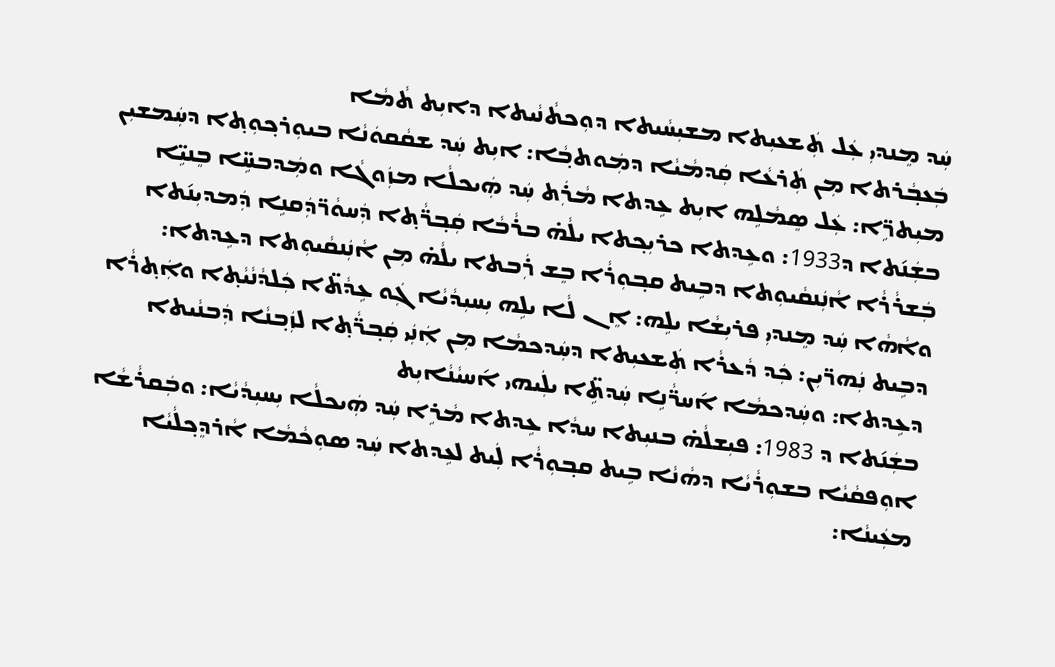ܚܲܕ ܡܸܢܕܝܼ ܥܲܠ ܬܲܫܥܝܼܬܐ ܡܫܝܼܚܵܝܬܐ ܕܘܼܟܬܵܢܵܝܬܐ ܕܐܝܼܬ ܬܵܡܵܐ
ܒܲܥܒ݂ܵܪܬܐ ܡܼܢ ܬܲܪܥܵܐ ܩܲܕܡܵܝܵܐ ܕܡܲܘܬܒ݂ܵܐ: ܐܝܼܬ ܚܲܕ ܫܩܵܩܘܿܢܵܐ ܒܝܘܼܪܟ݂ܘܼܬ݂ܐ ܕܚܲܡܫܝܼܢ ܡܝܼܬܪܹ̈ܐ: ܥܲܠ ܣܸܡܵܠܹܗ ܐܝܼܬ ܥܹܕܬܐ ܡܵܪܲܬ ܚܲܕ ܗܲܝܟܠܵܐ ܡܙܲܘܓܵܐ ܘܡܲܕܒܚܹ̈ܐ ܒܸܢܝܹ̈ܐ ܒܫܲܢ݇ܬܐ ܕ1933: ܘܥܹܕܬܐ ܟܪܝܼܟ݂ܬܐ ܝܠܵܗ̇ ܒܪܵܒܵܐ ܩܲܒ݂ܪ̈ܵܬ݂ܐ ܕܲܚܘܵܪ̈ܕܲܩܢܹܐ ܕܲܡܕܝܼܢ݇ܬܐ ܒܲܫܪܵܪܵܐ ܐܵܢܲܢܩܵܝܘܼܬܐ ܕܒܹܝܬ ܩܒ݂ܘܼܪܵܐ ܒܸܫ ܪܲܒܬܐ ܝܠܵܗ̇ ܡܼܢ ܐܵܢܲܢܩܵܝܘܼܬܐ ܕܥܹܕܬܐ: ܘܐܵܗܵܐ ܚܲܕ ܡܸܢܕܝܼ ܦܪܝܼܫܵܐ ܝܠܹܗ: ܐܸܢ ܠܵܐ ܝܠܹܗ ܝܼܚܝܼܕܵܝܵܐ ܓܲܘ ܥܹܕܵܬ̈ܐ ܟܲܠܕܵܢܵܝܵܬ݂ܐ ܘܐܲܬ݂ܪܵܐ ܕܒܹܝܬ ܢܲܗܪ̈ܝܼܢ: ܟܲܕ ܕܵܥܪܵܐ ܬܲܫܥܝܼܬܐ ܕܚܲܕܟܡܵܐ ܡܼܢ ܐܲܢܲܝ ܩܲܒ݂ܪ̈ܵܬ݂ܐ ܠܙܲܒ݂ܢܵܐ ܕܲܒܢܵܝܬܐ ܕܥܹܕܬܐ: ܘܚܲܕܟܡܵܐ ܐ݇ܚܪ̈ܵܢܹܐ ܚܲܕܬܹ̈ܐ ܝܠܲܝܗܝ ܐ݇ܚܝܵܢܵܐܝܼܬ
ܒܫܲܢ݇ܬܐ ܕ 1983: ܦܝܼܫܠܵܗ̇ ܒܢܝܼܬܐ ܚܕܵܐ ܥܹܕܬܐ ܡܵܪܹܐ ܚܲܕ ܗܲܝܟܠܵܐ ܝܼܚܝܼܕܵܝܵܐ: ܘܒܲܩܪܵܫܵܐ ܐܘܼܦܩܵܝܵܐ ܒܫܘܼܪܵܝܵܐ ܕܗܵܢܵܐ ܒܹܝܬ ܩܒ݂ܘܼܪܵܐ ܠܲܝܬ ܠܥܹܕܬܐ ܚܲܕ ܣܘܼܟܵܡܵܐ ܐܵܪܕܸܟ݂ܠܵܝܵܐ ܡܥܲܝܢܵܐ: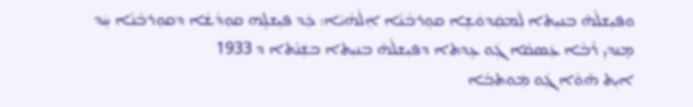ܘܦܝܼܫܠܵܗ̇ ܒܢܝܼܬܐ ܠܲܡܩܲܕܘܿܫܹܐ ܩܘܼܪܒܵܢܵܐ ܐܲܠܵܗܵܝܵܐ: ܟܲܕ ܦܝܼܫܠܹܗ ܩܘܼܕܵܫܵܐ ܕܩܘܼܪܒܵܢܵܐ ܚܲܕ ܡܸܢܕܝܼ ܪܵܒܵܐ ܥܲܣܩܵܐ ܓܲܘ ܥܹܕܬܐ ܕܦܝܼܫܠܵܗ̇ ܒܢܝܼܬܐ ܒܫܲܢ݇ܬܐ ܕ 1933
ܐܝܼܬ ܗ݇ܘܵܐ ܓܲܘ ܡܲܘܬܒ݂ܵܐ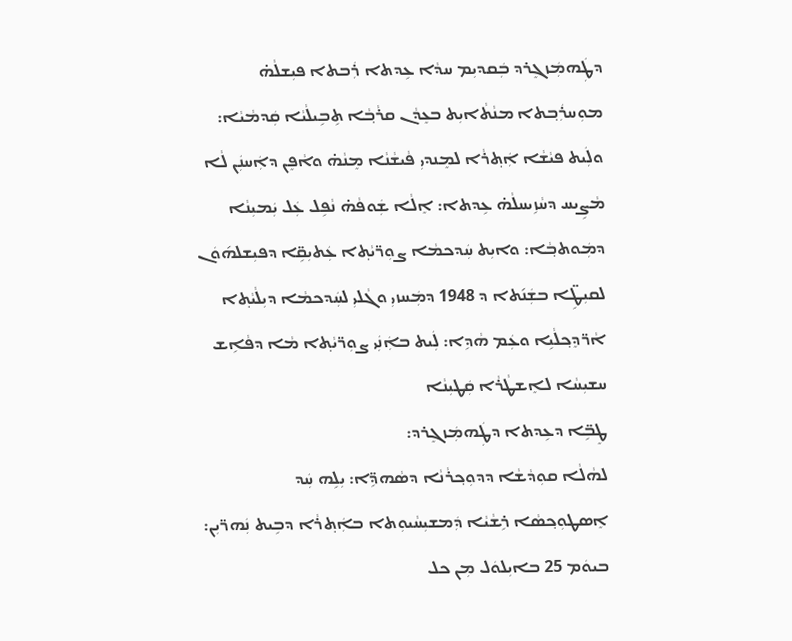ܕܛܲܗܡܲܙܓܸܪܕ ܒܲܩܕܝܼܡ ܚܕܵܐ ܥܹܕܬܐ ܪܲܒܬܐ ܦܝܼܫܠܵܗ̇ ܡܘܼܚܪܲܒ݂ܬܐ ܡܢܵܬܵܐܝܼܬ ܒܥܸܕܵܢ ܩܪܵܒ݂ܵܐ ܬܹܒܹܝܠܵܝܵܐ ܩܲܕܡܵܝܵܐ: ܘܠܲܝܬ ܦܝܵܫܵܐ ܐܲܬ݂ܪܵܐ ܠܡܸܢܕܝܼ ܦܵܝܫܵܢܵܐ ܡܸܢܵܗ̇ ܘܐܵܦܸܢ ܕܐܲܚܢܲܢ ܠܵܐ ܡܵܨܹܝܚ ܕܚܵܙܹܝܚܠܵܗ̇ ܥܹܕܬܐ: ܐܸܠܵܐ ܫܲܘܦܵܗ̇ ܢܵܦܹܠ ܥܲܠ ܝܲܡܝܼܢܵܐ ܕܡܲܘܬܒ݂ܵܐ: ܘܐܝܼܬ ܚܲܕܟܡܵܐ ܨܘܼܪ̈ܝܵܬ݂ܐ ܥܲܬܝܼܩܹ̈ܐ ܕܦܝܼܫܠܗ݇ܘܿܢ ܠܩܝܼܛܹ̈ܐ ܒܫܲܢ݇ܬܐ ܕ 1948 ܕܡܲܚܙܝܼ ܘܓܵܠܝܼ ܠܚܲܕܟܡܵܐ ܕܝܼܠܵܝܵܬ݂ܐ ܐܵܪ̈ܕܸܟ݂ܠܵܝܹܐ ܘܥܲܡ ܗܵܕܹܐ: ܠܲܝܬ ܒܐܲܢܲܝ ܨܘܼܪ̈ܝܵܬ݂ܐ ܡܵܐ ܕܦܵܐܹܫ ܚܫܝܼܚܵܐ ܠܐܸܫܛܵܪܵܐ ܩܲܛܝܼܢܵܐ
ܛܸܒܹ̈ܐ ܕܥܹܕܬܐ ܕܛܲܗܡܲܙܓܸܪܕ:
ܠܗܵܠܵܐ ܩܘܼܕܵܫܵܐ ܕܕܘܼܟ݂ܪܵܢܵܐ ܕܣܵܗܕܹ̈ܐ: ܝܼܠܹܗ ܚܲܕ ܐܸܣܛܘܼܟ݂ܣܵܐ ܪܹܫܵܝܵܐ ܕܲܡܫܝܼܚܵܝܘܼܬܐ ܒܐܲܬ݂ܪܵܐ ܕܒܹܝܬ ܢܲܗܪ̈ܝܼܢ: ܒܝܘܿܡ 25 ܒܐܝܼܠܘܿܠ ܡܼܢ ܟܠ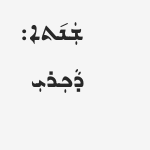ܫܲܢ݇ܬܐ: ܕܵܟ݂ܪܝܼ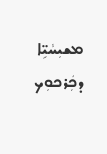ܡܫܝܼܚܵܝܹ̈ܐ ܕܟܲܪܟܘܼܟ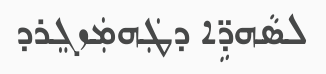ܠܣܵܗܕܹ̈ܐ ܕܛܲܗܡܲܙܓܸܪܕ